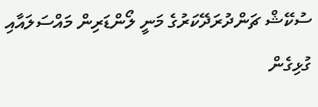ސުކޭޝް ޗަންދުރަދޭކަރުގެ މަނީ ލޯންޑަރިން މައްސަލައާއި ގުޅިގެން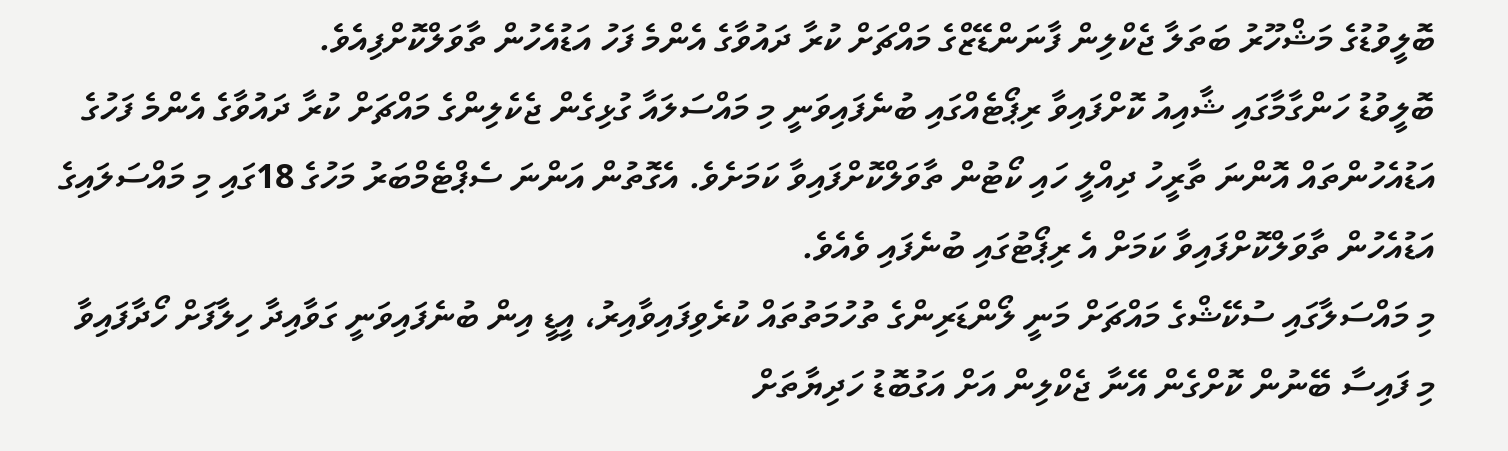ބޮލީވުޑުގެ މަޝްހޫރު ބަތަލާ ޖެކްލިން ފާނަންޑޭޒްގެ މައްޗަށް ކުރާ ދައުވާގެ އެންމެ ފަހު އަޑުއެހުން ތާވަލްކޮށްފިއެވެ.
ބޮލީވުޑު ހަންގާމާގައި ޝާއިއު ކޮށްފައިވާ ރިޕޯޓެއްގައި ބުނެފައިވަނީ މި މައްސަލައާ ގުޅިގެން ޖެކެލިންގެ މައްޗަށް ކުރާ ދައުވާގެ އެންމެ ފަހުގެ އަޑުއެހުންތައް އޮންނަ ތާރީހު ދިއްލީ ހައި ކޯޓުން ތާވަލްކޮށްފައިވާ ކަމަށެވެ. އެގޮތުން އަންނަ ސެޕްޓެމްބަރު މަހުގެ 18ގައި މި މައްސަލައިގެ އަޑުއެހުން ތާވަލްކޮށްފައިވާ ކަމަށް އެ ރިޕޯޓުގައި ބުނެފައި ވެއެވެ.
މި މައްސަލާގައި ސުކޭޝްގެ މައްޗަށް މަނީ ލޯންޑަރިންގެ ތުހުމަތުތައް ކުރެވިފައިވާއިރު، އީޑީ އިން ބުނެފައިވަނީ ގަވާއިދާ ހިލާފަށް ހޯދާފައިވާ މި ފައިސާ ބޭނުން ކޮށްގެން އޭނާ ޖެކްލިން އަށް އަގުބޮޑު ހަދިޔާތަށް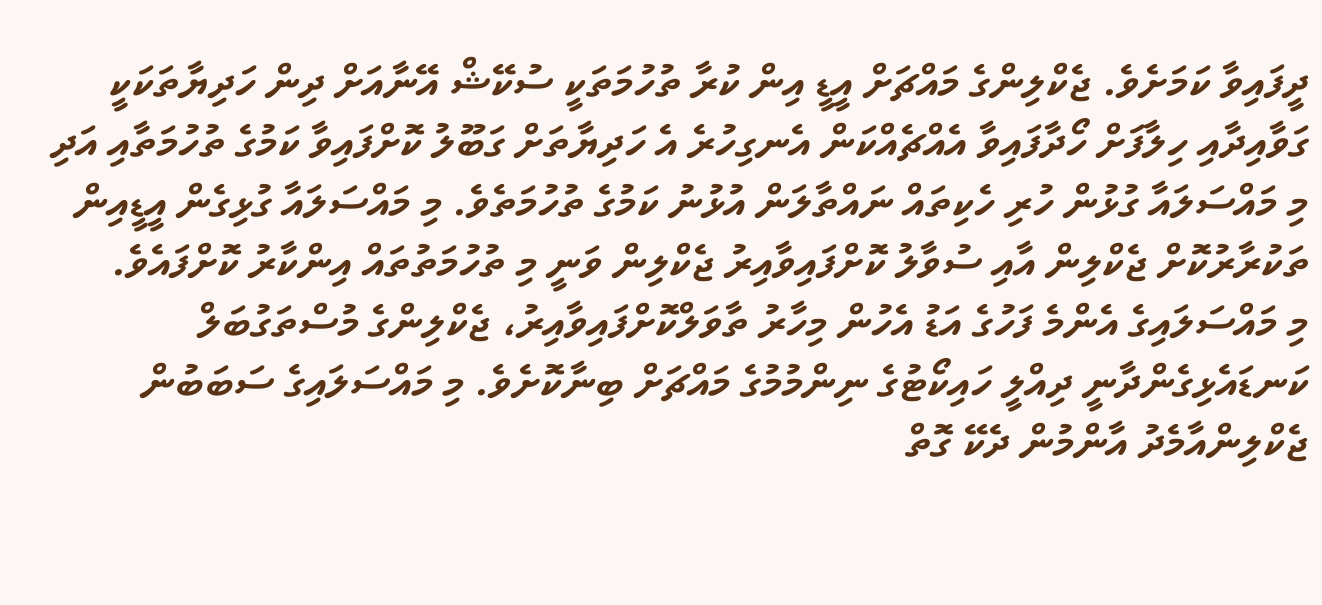ދީފައިވާ ކަމަށެވެ. ޖެކްލިންގެ މައްޗަށް އީޑީ އިން ކުރާ ތުހުމަތަކީ ސުކޭޝް އޭނާއަށް ދިން ހަދިޔާތަކަކީ ގަވާއިދާއި ހިލާފަށް ހޯދާފައިވާ އެއްޗެއްކަން އެނގިހުރެ އެ ހަދިޔާތަށް ގަބޫލު ކޮށްފައިވާ ކަމުގެ ތުހުމަތާއި އަދި މި މައްސަލައާ ގުޅުން ހުރި ހެކިތައް ނައްތާލަން އުޅުނު ކަމުގެ ތުހުމަތެވެ. މި މައްސަލައާ ގުޅިގެން އީޑީއިން ތަކުރާރުކޮށް ޖެކްލިން އާއި ސުވާލު ކޮށްފައިވާއިރު ޖެކްލިން ވަނީ މި ތުހުމަތުތައް އިންކާރު ކޮށްފައެވެ.
މި މައްސަލައިގެ އެންމެ ފަހުގެ އަޑު އެހުން މިހާރު ތާވަލްކޮށްފައިވާއިރު، ޖެކްލިންގެ މުސްތަގުބަލް ކަނޑައެޅިގެންދާނީ ދިއްލީ ހައިކޯޓުގެ ނިންމުމުގެ މައްޗަށް ބިނާކޮށެވެ. މި މައްސަލައިގެ ސަބަބުން ޖެކްލިންއާމެދު އާންމުން ދެކޭ ގޮތް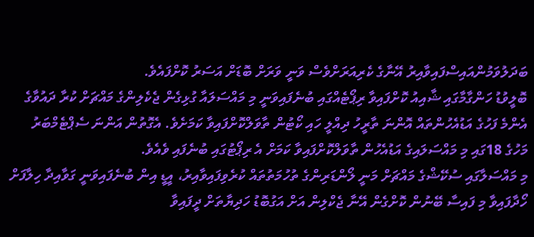ބަދަލުވަމުންއައިސްފައިވާއިރު އޭނާގެ ކެރިއަރަށްވެސް ވަނީ ވަރަށް ބޮޑަށް އަސަރު ކޮށްފައެވެ.
ބޮލީވުޑު ހަންގާމާގައި ޝާއިއު ކޮށްފައިވާ ރިޕޯޓެއްގައި ބުނެފައިވަނީ މި މައްސަލައާ ގުޅިގެން ޖެކެލިންގެ މައްޗަށް ކުރާ ދައުވާގެ އެންމެ ފަހުގެ އަޑުއެހުންތައް އޮންނަ ތާރީހު ދިއްލީ ހައި ކޯޓުން ތާވަލްކޮށްފައިވާ ކަމަށެވެ. އެގޮތުން އަންނަ ސެޕްޓެމްބަރު މަހުގެ 18ގައި މި މައްސަލައިގެ އަޑުއެހުން ތާވަލްކޮށްފައިވާ ކަމަށް އެ ރިޕޯޓުގައި ބުނެފައި ވެއެވެ.
މި މައްސަލާގައި ސުކޭޝްގެ މައްޗަށް މަނީ ލޯންޑަރިންގެ ތުހުމަތުތައް ކުރެވިފައިވާއިރު، އީޑީ އިން ބުނެފައިވަނީ ގަވާއިދާ ހިލާފަށް ހޯދާފައިވާ މި ފައިސާ ބޭނުން ކޮށްގެން އޭނާ ޖެކްލިން އަށް އަގުބޮޑު ހަދިޔާތަށް ދީފައިވާ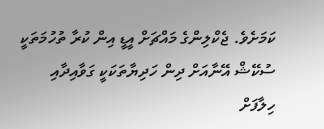ކަމަށެވެ. ޖެކްލިންގެ މައްޗަށް އީޑީ އިން ކުރާ ތުހުމަތަކީ ސުކޭޝް އޭނާއަށް ދިން ހަދިޔާތަކަކީ ގަވާއިދާއި ހިލާފަށް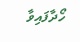ހޯދާފައިވާ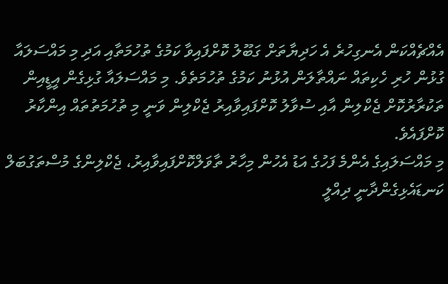އެއްޗެއްކަން އެނގިހުރެ އެ ހަދިޔާތަށް ގަބޫލު ކޮށްފައިވާ ކަމުގެ ތުހުމަތާއި އަދި މި މައްސަލައާ ގުޅުން ހުރި ހެކިތައް ނައްތާލަން އުޅުނު ކަމުގެ ތުހުމަތެވެ. މި މައްސަލައާ ގުޅިގެން އީޑީއިން ތަކުރާރުކޮށް ޖެކްލިން އާއި ސުވާލު ކޮށްފައިވާއިރު ޖެކްލިން ވަނީ މި ތުހުމަތުތައް އިންކާރު ކޮށްފައެވެ.
މި މައްސަލައިގެ އެންމެ ފަހުގެ އަޑު އެހުން މިހާރު ތާވަލްކޮށްފައިވާއިރު، ޖެކްލިންގެ މުސްތަގުބަލް ކަނޑައެޅިގެންދާނީ ދިއްލީ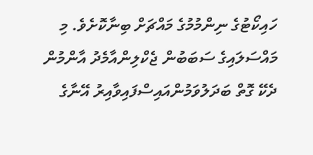ހައިކޯޓުގެ ނިންމުމުގެ މައްޗަށް ބިނާކޮށެވެ. މި މައްސަލައިގެ ސަބަބުން ޖެކްލިންއާމެދު އާންމުން ދެކޭ ގޮތް ބަދަލުވަމުންއައިސްފައިވާއިރު އޭނާގެ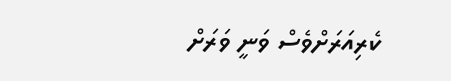ކެރިއަރަށްވެސް ވަނީ ވަރަށް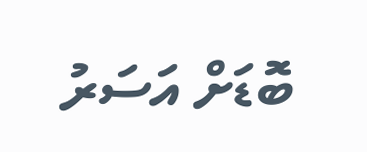ބޮޑަށް އަސަރު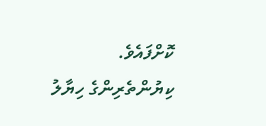ކޮށްފައެވެ.
ކިޔުންތެރިންގެ ހިޔާލު